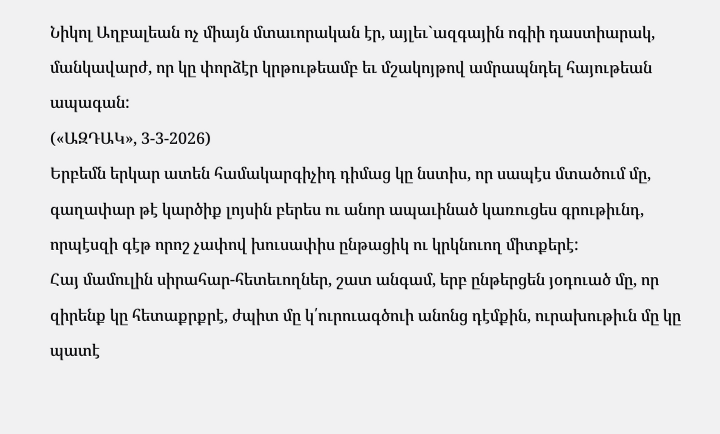Նիկոլ Աղբալեան ոչ միայն մտաւորական էր, այլեւ`ազգային ոգիի դաստիարակ, մանկավարժ, որ կը փորձէր կրթութեամբ եւ մշակոյթով ամրապնդել հայութեան ապագան:
(«ԱԶԴԱԿ», 3-3-2026)
Երբեմն երկար ատեն համակարգիչիդ դիմաց կը նստիս, որ սապէս մտածում մը, գաղափար թէ կարծիք լոյսին բերես ու անոր ապաւինած կառուցես գրութիւնդ, որպէսզի գէթ որոշ չափով խուսափիս ընթացիկ ու կրկնուող միտքերէ:
Հայ մամուլին սիրահար-հետեւողներ, շատ անգամ, երբ ընթերցեն յօդուած մը, որ զիրենք կը հետաքրքրէ, ժպիտ մը կ՛ուրուագծուի անոնց դէմքին, ուրախութիւն մը կը պատէ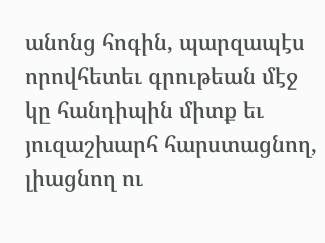անոնց հոգին, պարզապէս որովհետեւ գրութեան մէջ կը հանդիպին միտք եւ յուզաշխարհ հարստացնող, լիացնող ու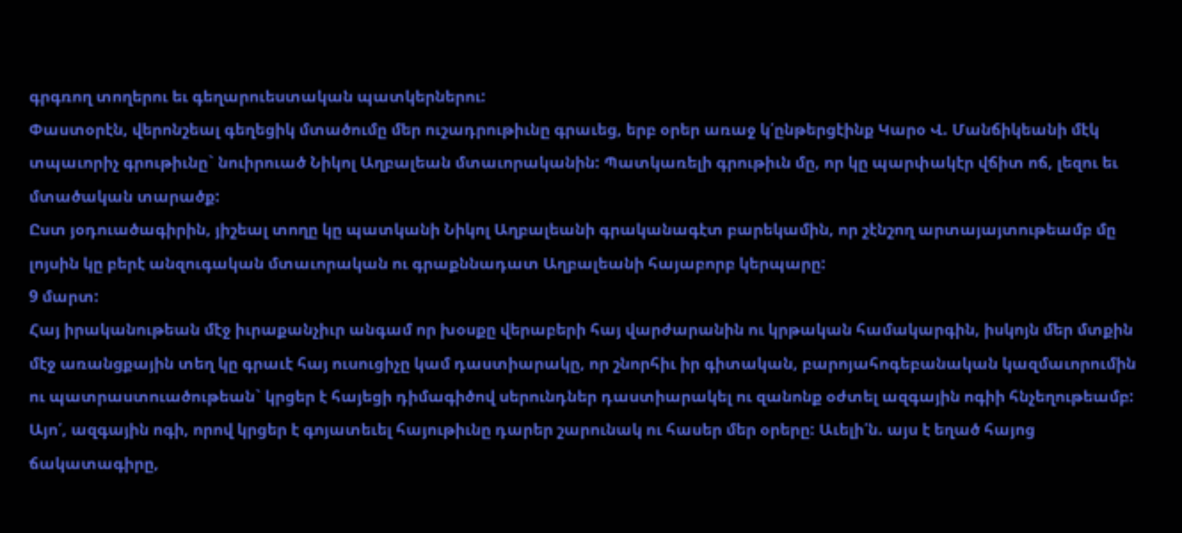գրգռող տողերու եւ գեղարուեստական պատկերներու:
Փաստօրէն, վերոնշեալ գեղեցիկ մտածումը մեր ուշադրութիւնը գրաւեց, երբ օրեր առաջ կ՛ընթերցէինք Կարօ Վ. Մանճիկեանի մէկ տպաւորիչ գրութիւնը` նուիրուած Նիկոլ Աղբալեան մտաւորականին: Պատկառելի գրութիւն մը, որ կը պարփակէր վճիտ ոճ, լեզու եւ մտածական տարածք:
Ըստ յօդուածագիրին, յիշեալ տողը կը պատկանի Նիկոլ Աղբալեանի գրականագէտ բարեկամին, որ շէնշող արտայայտութեամբ մը լոյսին կը բերէ անզուգական մտաւորական ու գրաքննադատ Աղբալեանի հայաբորբ կերպարը:
9 մարտ:
Հայ իրականութեան մէջ իւրաքանչիւր անգամ որ խօսքը վերաբերի հայ վարժարանին ու կրթական համակարգին, իսկոյն մեր մտքին մէջ առանցքային տեղ կը գրաւէ հայ ուսուցիչը կամ դաստիարակը, որ շնորհիւ իր գիտական, բարոյահոգեբանական կազմաւորումին ու պատրաստուածութեան` կրցեր է հայեցի դիմագիծով սերունդներ դաստիարակել ու զանոնք օժտել ազգային ոգիի հնչեղութեամբ:
Այո՛, ազգային ոգի, որով կրցեր է գոյատեւել հայութիւնը դարեր շարունակ ու հասեր մեր օրերը: Աւելի՛ն. այս է եղած հայոց ճակատագիրը,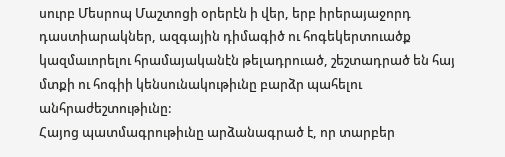սուրբ Մեսրոպ Մաշտոցի օրերէն ի վեր, երբ իրերայաջորդ դաստիարակներ, ազգային դիմագիծ ու հոգեկերտուածք կազմաւորելու հրամայականէն թելադրուած, շեշտադրած են հայ մտքի ու հոգիի կենսունակութիւնը բարձր պահելու անհրաժեշտութիւնը:
Հայոց պատմագրութիւնը արձանագրած է, որ տարբեր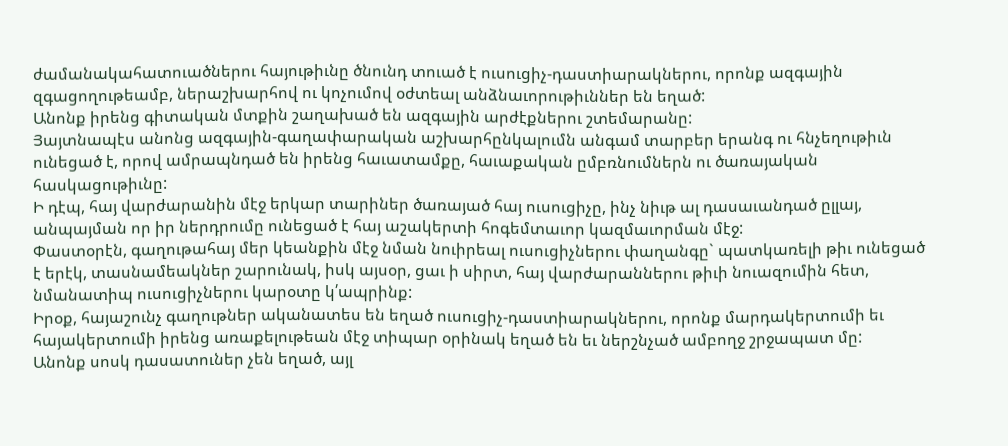ժամանակահատուածներու հայութիւնը ծնունդ տուած է ուսուցիչ-դաստիարակներու, որոնք ազգային զգացողութեամբ, ներաշխարհով ու կոչումով օժտեալ անձնաւորութիւններ են եղած:
Անոնք իրենց գիտական մտքին շաղախած են ազգային արժէքներու շտեմարանը:
Յայտնապէս անոնց ազգային-գաղափարական աշխարհընկալումն անգամ տարբեր երանգ ու հնչեղութիւն ունեցած է, որով ամրապնդած են իրենց հաւատամքը, հաւաքական ըմբռնումներն ու ծառայական հասկացութիւնը:
Ի դէպ, հայ վարժարանին մէջ երկար տարիներ ծառայած հայ ուսուցիչը, ինչ նիւթ ալ դասաւանդած ըլլայ, անպայման որ իր ներդրումը ունեցած է հայ աշակերտի հոգեմտաւոր կազմաւորման մէջ:
Փաստօրէն, գաղութահայ մեր կեանքին մէջ նման նուիրեալ ուսուցիչներու փաղանգը` պատկառելի թիւ ունեցած է երէկ, տասնամեակներ շարունակ, իսկ այսօր, ցաւ ի սիրտ, հայ վարժարաններու թիւի նուազումին հետ, նմանատիպ ուսուցիչներու կարօտը կ՛ապրինք:
Իրօք, հայաշունչ գաղութներ ականատես են եղած ուսուցիչ-դաստիարակներու, որոնք մարդակերտումի եւ հայակերտումի իրենց առաքելութեան մէջ տիպար օրինակ եղած են եւ ներշնչած ամբողջ շրջապատ մը:
Անոնք սոսկ դասատուներ չեն եղած, այլ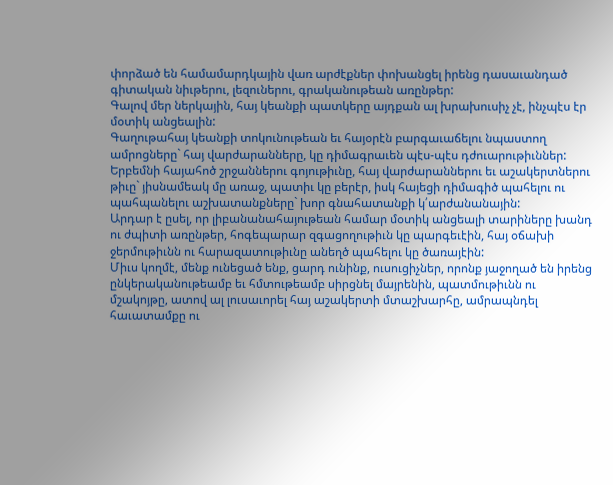փորձած են համամարդկային վառ արժէքներ փոխանցել իրենց դասաւանդած գիտական նիւթերու, լեզուներու, գրականութեան առընթեր:
Գալով մեր ներկային, հայ կեանքի պատկերը այդքան ալ խրախուսիչ չէ, ինչպէս էր մօտիկ անցեալին:
Գաղութահայ կեանքի տոկունութեան եւ հայօրէն բարգաւաճելու նպաստող ամրոցները` հայ վարժարանները, կը դիմագրաւեն պէս-պէս դժուարութիւններ:
Երբեմնի հայահոծ շրջաններու գոյութիւնը, հայ վարժարաններու եւ աշակերտներու թիւը` յիսնամեակ մը առաջ, պատիւ կը բերէր, իսկ հայեցի դիմագիծ պահելու ու պահպանելու աշխատանքները` խոր գնահատանքի կ՛արժանանային:
Արդար է ըսել, որ լիբանանահայութեան համար մօտիկ անցեալի տարիները խանդ ու ժպիտի առընթեր, հոգեպարար զգացողութիւն կը պարգեւէին, հայ օճախի ջերմութիւնն ու հարազատութիւնը անեղծ պահելու կը ծառայէին:
Միւս կողմէ, մենք ունեցած ենք, ցարդ ունինք, ուսուցիչներ, որոնք յաջողած են իրենց ընկերականութեամբ եւ հմտութեամբ սիրցնել մայրենին, պատմութիւնն ու մշակոյթը, ատով ալ լուսաւորել հայ աշակերտի մտաշխարհը, ամրապնդել հաւատամքը ու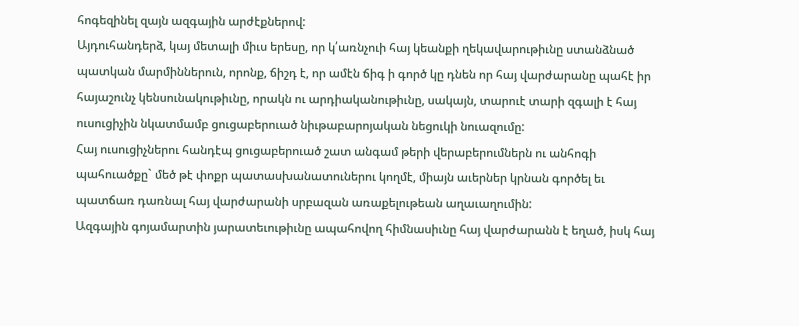հոգեզինել զայն ազգային արժէքներով:
Այդուհանդերձ, կայ մետալի միւս երեսը, որ կ՛առնչուի հայ կեանքի ղեկավարութիւնը ստանձնած պատկան մարմիններուն, որոնք, ճիշդ է, որ ամէն ճիգ ի գործ կը դնեն որ հայ վարժարանը պահէ իր հայաշունչ կենսունակութիւնը, որակն ու արդիականութիւնը, սակայն, տարուէ տարի զգալի է հայ ուսուցիչին նկատմամբ ցուցաբերուած նիւթաբարոյական նեցուկի նուազումը:
Հայ ուսուցիչներու հանդէպ ցուցաբերուած շատ անգամ թերի վերաբերումներն ու անհոգի պահուածքը` մեծ թէ փոքր պատասխանատուներու կողմէ, միայն աւերներ կրնան գործել եւ պատճառ դառնալ հայ վարժարանի սրբազան առաքելութեան աղաւաղումին:
Ազգային գոյամարտին յարատեւութիւնը ապահովող հիմնասիւնը հայ վարժարանն է եղած, իսկ հայ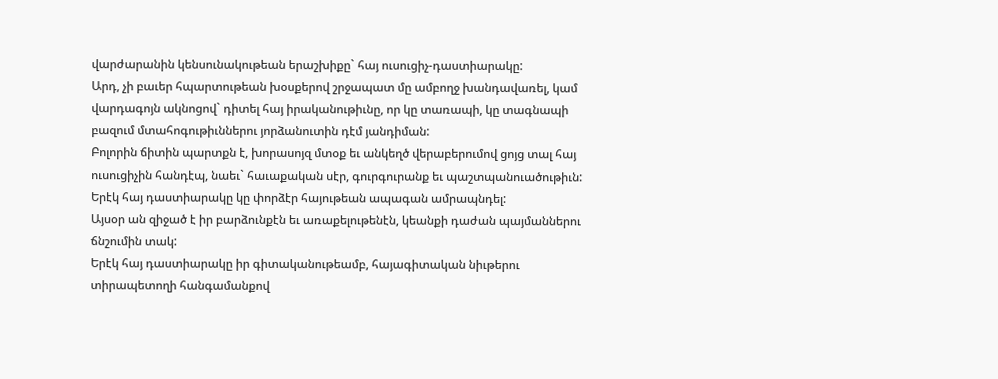վարժարանին կենսունակութեան երաշխիքը` հայ ուսուցիչ-դաստիարակը:
Արդ, չի բաւեր հպարտութեան խօսքերով շրջապատ մը ամբողջ խանդավառել, կամ վարդագոյն ակնոցով` դիտել հայ իրականութիւնը, որ կը տառապի, կը տագնապի բազում մտահոգութիւններու յորձանուտին դէմ յանդիման:
Բոլորին ճիտին պարտքն է, խորասոյզ մտօք եւ անկեղծ վերաբերումով ցոյց տալ հայ ուսուցիչին հանդէպ, նաեւ` հաւաքական սէր, գուրգուրանք եւ պաշտպանուածութիւն:
Երէկ հայ դաստիարակը կը փորձէր հայութեան ապագան ամրապնդել:
Այսօր ան զիջած է իր բարձունքէն եւ առաքելութենէն, կեանքի դաժան պայմաններու ճնշումին տակ:
Երէկ հայ դաստիարակը իր գիտականութեամբ, հայագիտական նիւթերու տիրապետողի հանգամանքով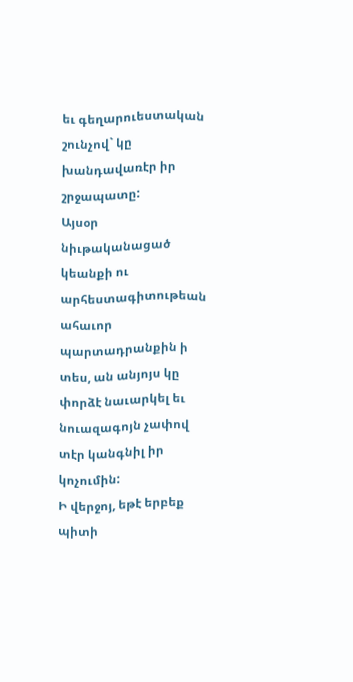եւ գեղարուեստական շունչով` կը խանդավառէր իր շրջապատը:
Այսօր նիւթականացած կեանքի ու արհեստագիտութեան ահաւոր պարտադրանքին ի տես, ան անյոյս կը փորձէ նաւարկել եւ նուազագոյն չափով տէր կանգնիլ իր կոչումին:
Ի վերջոյ, եթէ երբեք պիտի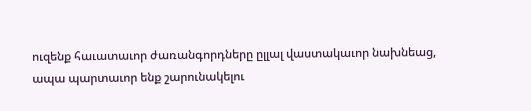ուզենք հաւատաւոր ժառանգորդները ըլլալ վաստակաւոր նախնեաց, ապա պարտաւոր ենք շարունակելու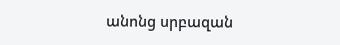անոնց սրբազան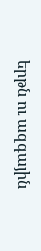երթն ու ազգային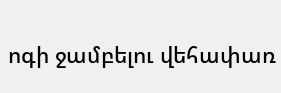ոգի ջամբելու վեհափառ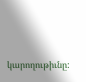կարողութիւնը: